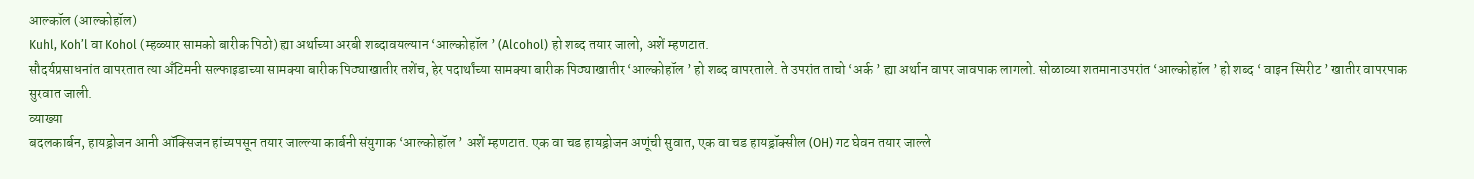आल्कॉल (आल्कोहॉल)
Kuhl, Koh’l वा Kohol (म्हळ्यार सामको बारीक पिठो) ह्या अर्थाच्या अरबी शब्दावयल्यान ‘आल्कोहॉल ’ (Alcohol) हो शब्द तयार जालो, अशें म्हणटात.
सौदर्यप्रसाधनांत वापरतात त्या अँटिमनी सल्फाइडाच्या सामक्या बारीक पिठ्याखातीर तशेंच, हेर पदार्थांच्या सामक्या बारीक पिठ्याखातीर ‘आल्कोहॉल ’ हो शब्द वापरताले. ते उपरांत ताचो ‘अर्क ’ ह्या अर्थान वापर जावपाक लागलो. सोळाव्या शतमानाउपरांत ‘आल्कोहॉल ’ हो शब्द ‘ वाइन स्पिरीट ’ खातीर वापरपाक सुरवात जाली.
व्याख्या
बदलकार्बन, हायड्रोजन आनी ऑक्सिजन हांच्यपसून तयार जाल्ल्या कार्बनी संयुगाक ‘आल्कोहॉल ’ अशें म्हणटात. एक वा चड हायड्रोजन अणूंची सुवात, एक वा चड हायड्रॉक्सील (OH) गट घेवन तयार जाल्ले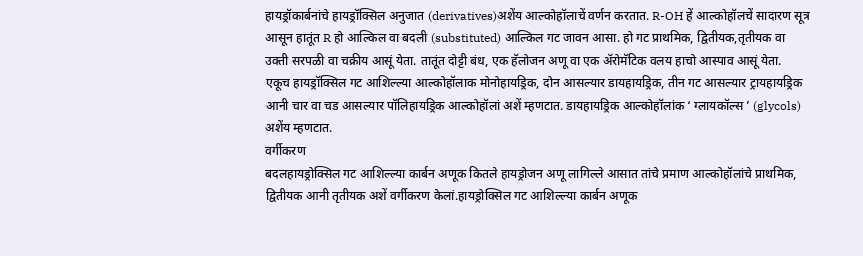हायड्रॉकार्बनांचे हायड्रॉक्सिल अनुजात (derivatives)अशेंय आल्कोहॉलाचें वर्णन करतात. R-OH हें आल्कोहॉलचें सादारण सूत्र आसून हातूंत R हो आल्किल वा बदली (substituted) आल्किल गट जावन आसा. हो गट प्राथमिक, द्वितीयक,तृतीयक वा उक्ती सरपळी वा चक्रीय आसूं येता. तातूंत दोट्टी बंध, एक हॅलोजन अणू वा एक ॲरोमॅटिक वलय हाचो आस्पाव आसूं येता.
एकूच हायड्रॉक्सिल गट आशिल्ल्या आल्कोहॉलाक मोनोहायड्रिक, दोन आसल्यार डायहायड्रिक, तीन गट आसल्यार ट्रायहायड्रिक आनी चार वा चड आसल्यार पॉलिहायड्रिक आल्कोहॉलां अशें म्हणटात. डायहायड्रिक आल्कोहॉलांक ‘ ग्लायकॉल्स ’ (glycols) अशेंय म्हणटात.
वर्गीकरण
बदलहायड्रोक्सिल गट आशिल्ल्या कार्बन अणूक कितले हायड्रोजन अणू लागिल्ले आसात तांचे प्रमाण आल्कोहॉलांचे प्राथमिक, द्वितीयक आनी तृतीयक अशें वर्गीकरण केलां.हायड्रोक्सिल गट आशिल्ल्या कार्बन अणूक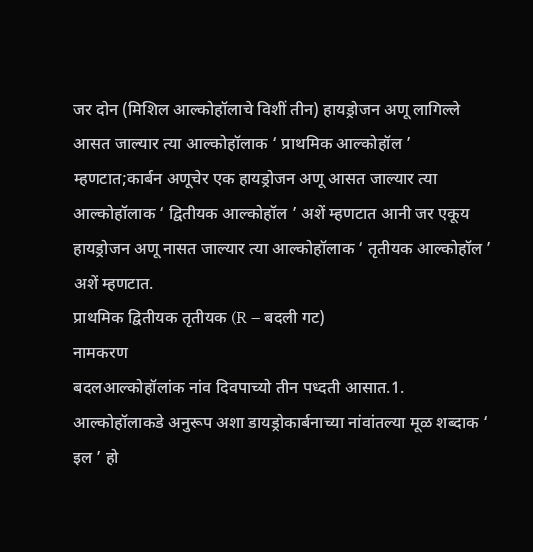जर दोन (मिशिल आल्कोहॉलाचे विशीं तीन) हायड्रोजन अणू लागिल्ले आसत जाल्यार त्या आल्कोहॉलाक ‘ प्राथमिक आल्कोहॉल ’ म्हणटात;कार्बन अणूचेर एक हायड्रोजन अणू आसत जाल्यार त्या आल्कोहॉलाक ‘ द्वितीयक आल्कोहॉल ’ अशें म्हणटात आनी जर एकूय हायड्रोजन अणू नासत जाल्यार त्या आल्कोहॉलाक ‘ तृतीयक आल्कोहॉल ’ अशें म्हणटात.
प्राथमिक द्वितीयक तृतीयक (R – बदली गट)
नामकरण
बदलआल्कोहॉलांक नांव दिवपाच्यो तीन पध्दती आसात.1. आल्कोहॉलाकडे अनुरूप अशा डायड्रोकार्बनाच्या नांवांतल्या मूळ शब्दाक ‘ इल ’ हो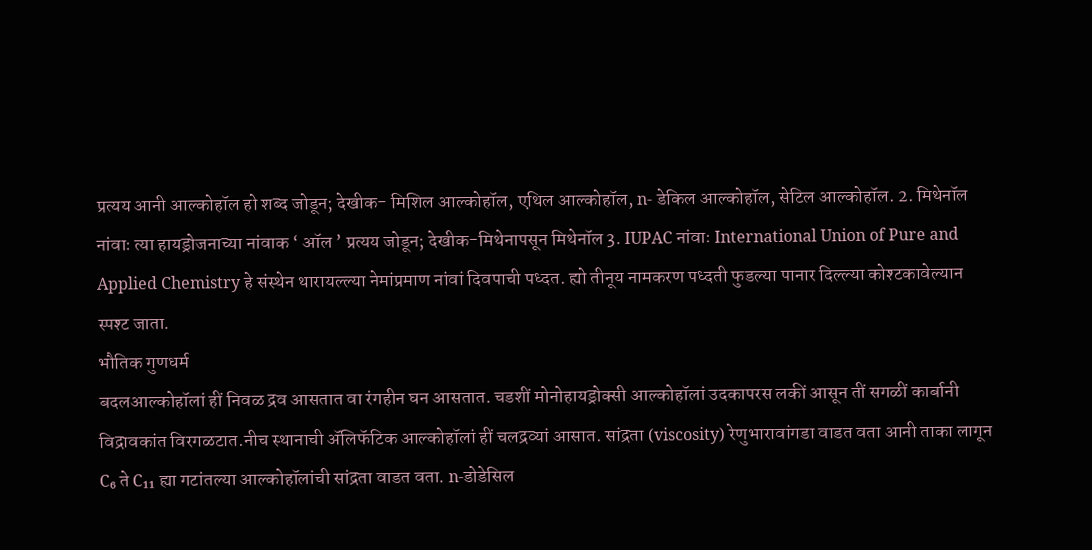प्रत्यय आनी आल्कोहॉल हो शब्द जोडून; देखीक- मिशिल आल्कोहॉल, एथिल आल्कोहॉल, n- डेकिल आल्कोहॉल, सेटिल आल्कोहॉल. 2. मिथेनॉल नांवाः त्या हायड्रोजनाच्या नांवाक ‘ ऑल ’ प्रत्यय जोडून; देखीक-मिथेनापसून मिथेनॉल 3. IUPAC नांवाः International Union of Pure and Applied Chemistry हे संस्थेन थारायल्ल्या नेमांप्रमाण नांवां दिवपाची पध्दत. ह्यो तीनूय नामकरण पध्दती फुडल्या पानार दिल्ल्या कोश्टकावेल्यान स्पश्ट जाता.
भौतिक गुणधर्म
बदलआल्कोहॉलां हीं निवळ द्रव आसतात वा रंगहीन घन आसतात. चडशीं मोनोहायड्रोक्सी आल्कोहॉलां उदकापरस लकीं आसून तीं सगळीं कार्बानी विद्रावकांत विरगळटात.नीच स्थानाची ॲलिफॅटिक आल्कोहॉलां हीं चलद्रव्यां आसात. सांद्रता (viscosity) रेणुभारावांगडा वाडत वता आनी ताका लागून C₆ ते C₁₁ ह्या गटांतल्या आल्कोहॉलांची सांद्रता वाडत वता. n-डोडेसिल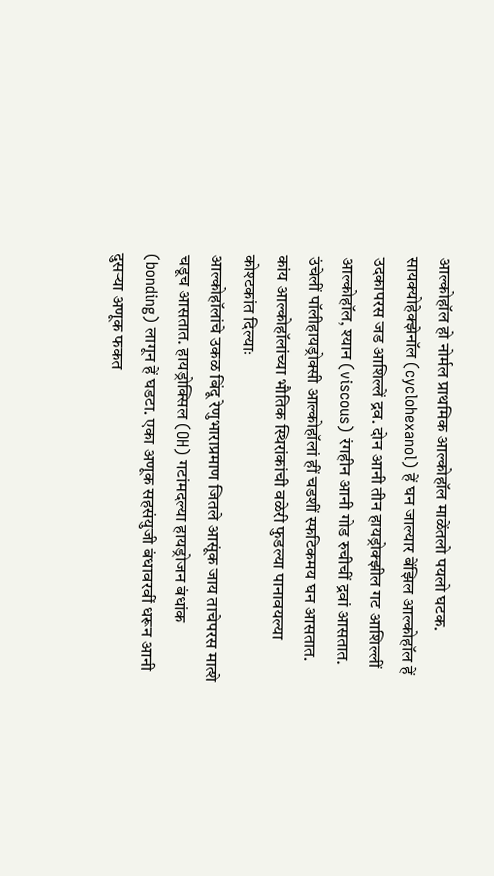आल्कोहॉल हो नोर्मल प्राथमिक आल्कोहॉल माळेंतलो पयलो घटक. सायक्योहेक्झेनॉल (cyclohexanol) हें घन जाल्यार बेंझिल आल्कोहॉल हें उदकापरस जड आशिल्लें द्रव. दोन आनी तीन हायड्रोक्झील गट आशिल्लीं आल्कोहॉल, श्यान (viscous) रंगहीन आनी गोड रुचीचीं द्रवां आसतात. उंचेलीं पॉलीहायड्रोक्सी आल्कोहॉलां हीं चडशीं स्फटिकमय घन आसतात.
कांय आल्कोहॉलांच्या भौतिक स्थिरांकांची वळेरी फुडल्या पानावयल्या कोश्टकांत दिल्याः
आल्कोहॉलांचे उकळ बिंदू रेणुभाराप्रमाण जितले आसूंक जाय ताचेपरस मात्शे चडूच आसतात. हायड्रोक्सिल (OH) गटांमदल्या हायड्रोजन बंधांक (bonding) लागून हें घडटा. एका अणूक सहसंयुजी बंधावरवीं धरून आनी दुसऱ्या अणूक फकत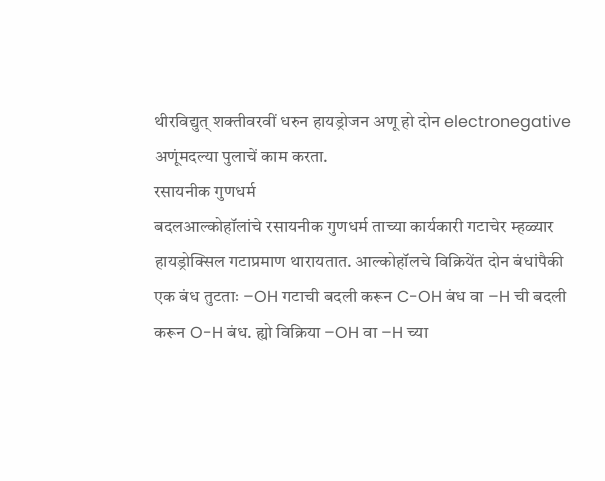थीरविद्युत् शक्तीवरवीं धरुन हायड्रोजन अणू हो दोन electronegative अणूंमदल्या पुलाचें काम करता.
रसायनीक गुणधर्म
बदलआल्कोहॉलांचे रसायनीक गुणधर्म ताच्या कार्यकारी गटाचेर म्हळ्यार हायड्रोक्सिल गटाप्रमाण थारायतात. आल्कोहॉलचे विक्रियेंत दोन बंधांपैकी एक बंध तुटताः –OH गटाची बदली करून C-OH बंध वा –H ची बदली करून O-H बंध. ह्यो विक्रिया –OH वा –H च्या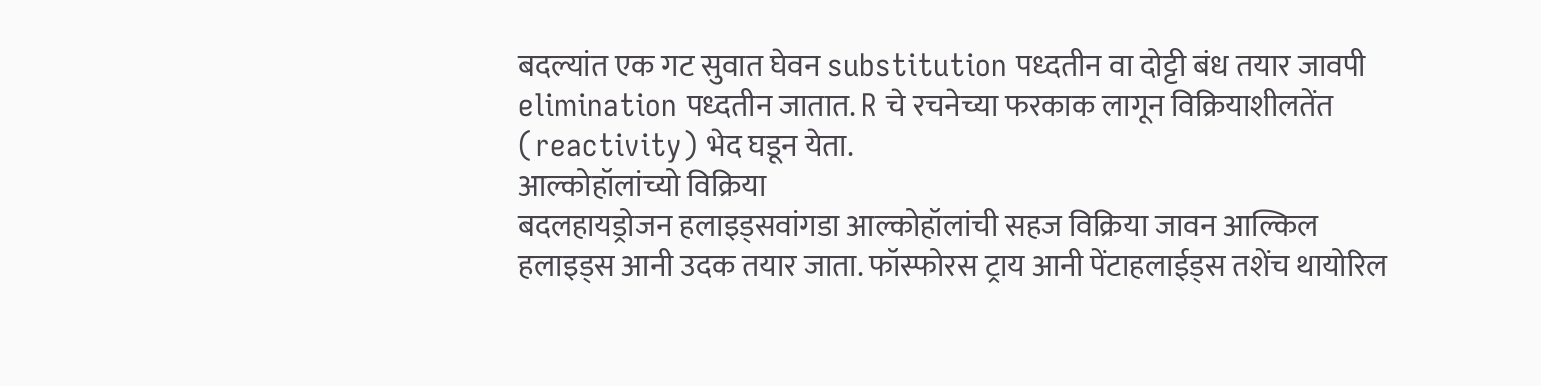बदल्यांत एक गट सुवात घेवन substitution पध्दतीन वा दोट्टी बंध तयार जावपी elimination पध्दतीन जातात. R चे रचनेच्या फरकाक लागून विक्रियाशीलतेंत (reactivity) भेद घडून येता.
आल्कोहॉलांच्यो विक्रिया
बदलहायड्रोजन हलाइड्सवांगडा आल्कोहॉलांची सहज विक्रिया जावन आल्किल हलाइड्स आनी उदक तयार जाता. फॉस्फोरस ट्राय आनी पेंटाहलाईड्स तशेंच थायोरिल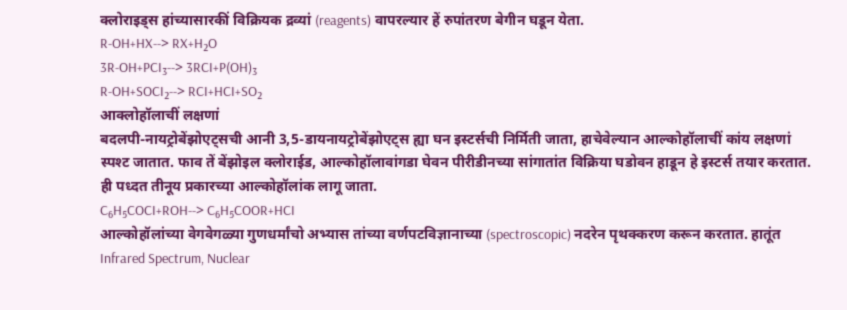क्लोराइड्स हांच्यासारकीं विक्रियक द्रव्यां (reagents) वापरल्यार हें रुपांतरण बेगीन घडून येता.
R-OH+HX--> RX+H₂O
3R-OH+PCI₃--> 3RCI+P(OH)₃
R-OH+SOCI₂--> RCI+HCI+SO₂
आक्लोहॉलाचीं लक्षणां
बदलपी-नायट्रोबेंझोएट्सची आनी 3,5-डायनायट्रोबेंझोएट्स ह्या घन इस्टर्सची निर्मिती जाता, हाचेवेल्यान आल्कोहॉलाचीं कांय लक्षणां स्पश्ट जातात. फाव तें बेंझोइल क्लोराईड, आल्कोहॉलावांगडा घेवन पीरीडीनच्या सांगातांत विक्रिया घडोवन हाडून हे इस्टर्स तयार करतात. ही पध्दत तीनूय प्रकारच्या आल्कोहॉलांक लागू जाता.
C₆H₅COCI+ROH--> C₆H₅COOR+HCI
आल्कोहॉलांच्या वेगवेगळ्या गुणधर्मांचो अभ्यास तांच्या वर्णपटविज्ञानाच्या (spectroscopic) नदरेन पृथक्करण करून करतात. हातूंत Infrared Spectrum, Nuclear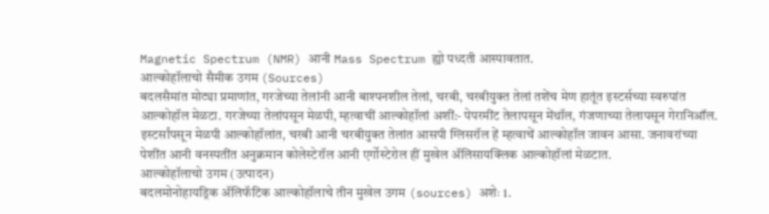Magnetic Spectrum (NMR) आनी Mass Spectrum ह्यो पध्दती आस्पावतात.
आल्कोहॉलाचो सैमीक उगम (Sources)
बदलसैमांत मोट्या प्रमाणांत, गरजेच्या तेलांनी आनी बाश्पनशील तेलां, चरबी, चरबीयुक्त तेलां तशेंच मेण हातूंत इस्टर्सच्या स्वरुपांत आल्कोहॉल मेळटा. गरजेच्या तेलांपसून मेळपी, म्हत्वाचीं आल्कोहॉलां अशीं:- पेपरमींट तेलापसून मेंथॉल, गंजणाच्या तेलापसून गेरानिऑल. इस्टर्सांपसून मेळपी आल्कोहॉलांत, चरबी आनी चरबीयुक्त तेलांत आसपी ग्लिसरॉल हें म्हत्वाचें आल्कोहॉल जावन आसा. जनावरांच्या पेशींत आनी वनस्पतींत अनुक्रमान कोलेस्टेरॉल आनी एर्गोस्टेरोल हीं मुखेल ॲलिसायक्लिक आल्कोहॉलां मेळटात.
आल्कोहॉलाचो उगम (उत्पादन)
बदलमोनोहायड्रिक ॲलिफॅटिक आल्कोहॉलाचे तीन मुखेल उगम (sources) अशेः 1.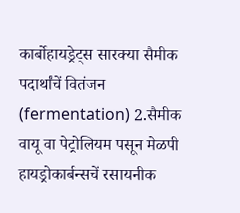कार्बोहायड्रेट्स सारक्या सैमीक पदार्थांचें वितंजन (fermentation) 2.सैमीक वायू वा पेट्रोलियम पसून मेळपी हायड्रोकार्बन्सचें रसायनीक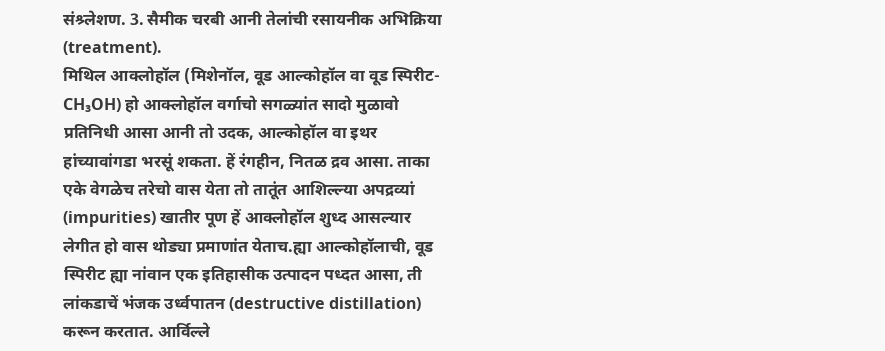संश्र्लेशण. 3. सैमीक चरबी आनी तेलांची रसायनीक अभिक्रिया (treatment).
मिथिल आक्लोहॉल (मिशेनॉल, वूड आल्कोहॉल वा वूड स्पिरीट- CH₃OH) हो आक्लोहॉल वर्गाचो सगळ्यांत सादो मुळावो प्रतिनिधी आसा आनी तो उदक, आल्कोहॉल वा इथर हांच्यावांगडा भरसूं शकता. हें रंगहीन, नितळ द्रव आसा. ताका एके वेगळेच तरेचो वास येता तो तातूंत आशिल्ल्या अपद्रव्यां (impurities) खातीर पूण हें आक्लोहॉल शुध्द आसल्यार लेगीत हो वास थोड्या प्रमाणांत येताच.ह्या आल्कोहॉलाची, वूड स्पिरीट ह्या नांवान एक इतिहासीक उत्पादन पध्दत आसा, ती लांकडाचें भंजक उर्ध्वपातन (destructive distillation) करून करतात. आर्विल्ले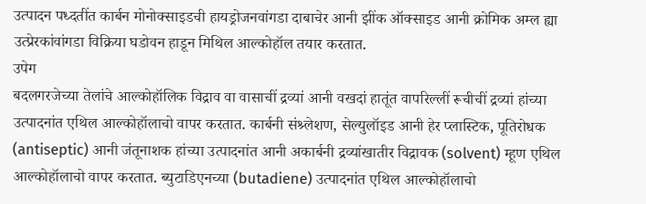उत्पादन पध्दतींत कार्बन मोनोक्साइडची हायड्रोजनवांगडा दाबाचेर आनी झींक ऑक्साइड आनी क्रोमिक अम्ल ह्या उत्प्रेरकांवांगडा विक्रिया घडोवन हाडून मिथिल आल्कोहॉल तयार करतात.
उपेग
बदलगरजेच्या तेलांचे आल्कोहॉलिक विद्राव वा वासाचीं द्रव्यां आनी वखदां हातूंत वापरिल्लीं रूचीचीं द्रव्यां हांच्या उत्पादनांत एथिल आल्कोहॉलाचो वापर करतात. कार्बनी संश्र्लेशण, सेल्युलॉइड आनी हेर प्लास्टिक, पूतिरोधक (antiseptic) आनी जंतूनाशक हांच्या उत्पादनांत आनी अकार्बनी द्रव्यांखातीर विद्रावक (solvent) म्हूण एथिल आल्कोहॉलाचो वापर करतात. ब्युटाडिएनच्या (butadiene) उत्पादनांत एथिल आल्कोहॉलाचो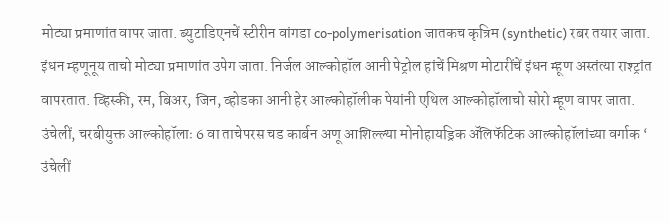मोट्या प्रमाणांत वापर जाता. ब्युटाडिएनचें स्टीरीन वांगडा co-polymerisation जातकच कृत्रिम (synthetic) रबर तयार जाता. इंधन म्हणूनूय ताचो मोट्या प्रमाणांत उपेग जाता. निर्जल आल्कोहॉल आनी पेट्रोल हांचें मिश्रण मोटारींचें इंधन म्हूण अस्तंत्या राश्ट्रांत वापरतात. व्हिस्की, रम, बिअर, जिन, व्होडका आनी हेर आल्कोहॉलीक पेयांनी एथिल आल्कोहॉलाचो सोरो म्हूण वापर जाता.
उंचेलीं, चरबीयुक्त आल्कोहॉलाः 6 वा ताचेपरस चड कार्बन अणू आशिल्ल्या मोनोहायड्रिक ॲलिफॅटिक आल्कोहॉलांच्या वर्गाक ‘ उंचेलीं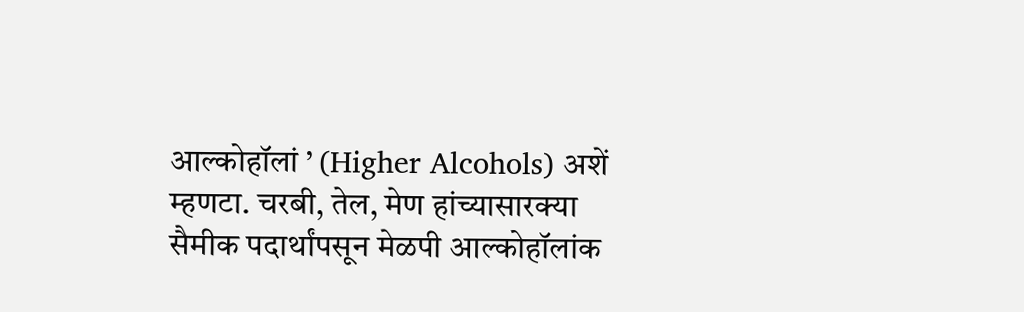आल्कोहॉलां ’ (Higher Alcohols) अशें म्हणटा. चरबी, तेल, मेण हांच्यासारक्या सैमीक पदार्थांपसून मेळपी आल्कोहॉलांक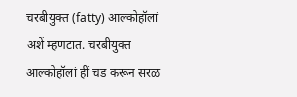चरबीयुक्त (fatty) आल्कोहॉलां अशें म्हणटात. चरबीयुक्त आल्कोहॉलां हीं चड करून सरळ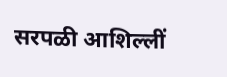सरपळी आशिल्लीं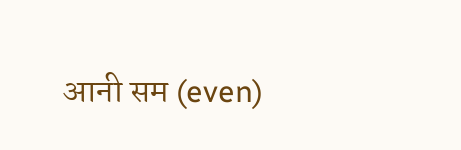आनी सम (even)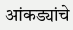आंकड्यांचे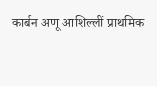कार्बन अणू आशिल्लीं प्राथमिक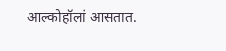आल्कोहॉलां आसतात.